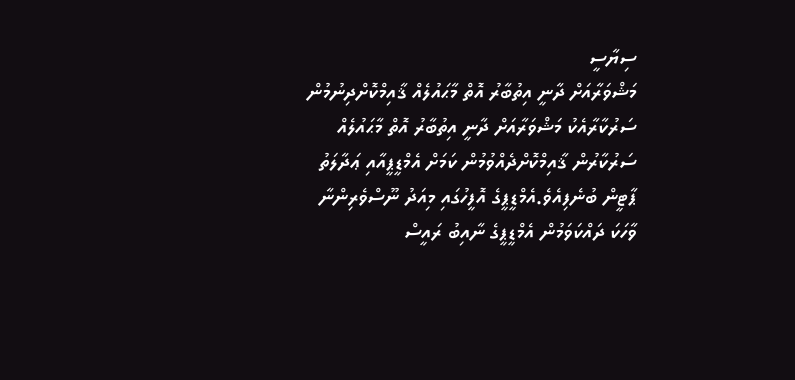ސިޔާސީ
މަޝްވަރާއަށް ދާނީ އިތުބާރު އޮތް މާޙައުލެއް ޤާއިމްކޮށްދިނުމުން
ސަރުކާރާއެކު މަޝްވަރާއަށް ދާނީ އިތުބާރު އޮތް މާޙައުލެއް ސަރުކާރުން ޤާއިމްކޮށްދެއްވުމުން ކަމަށް އެމްޑީޕީއާއި ޢަދާލަތު ޕާޓީން ބުނެފިއެވެ.އެމްޑީޕީގެ އޮފީހުގައި މިއަދު ނޫސްވެރިންނާ ވާހަކަ ދައްކަވަމުން އެމްޑީޕީގެ ނާއިބު ރައީސް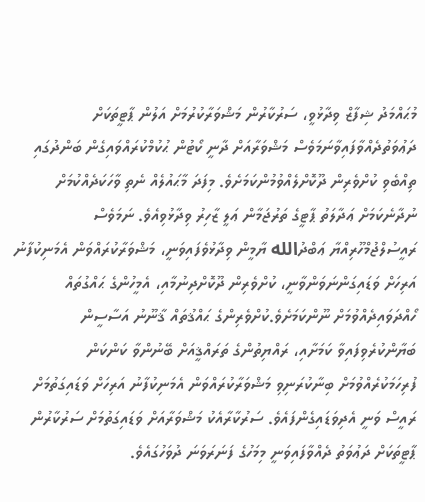މުޙައްމަދު ޝިފާޒް ވިދާޅުވީ، ސަރުކާރުން މަޝްވަރާކުރުމަށް އަލުން ޕާޓީތަކަށް ދަޢުވަތުދެއްވާފައިވާނަމަވެސް މަޝްވަރާއަށް ދާނީ ކޯޓުން ޙުކުމްކުރައްވައިގެން ބަންދުގައި ތިއްބެވި ކުށްވެރިން ދޫކޮށްލެއްވުމުންކަމަށެވެ. މިފަދަ މާޙައުލެއް ނެތި ވާހަކަދެއްކުމަށް ނުދާނެކަމަށް ޢަދާލަތު ޕާޓީގެ ތަރުޖަމާން ޢަލީ ޒާހިރު ވިދާޅުވިއެވެ. ނަމަވެސް ރައީސުލްޖުމްހޫރިއްޔާ ޢަބްދުالله ޔާމީން ވިދާޅުވެފައިވަނީ، މަޝްވަރާކުރައްވަން އެމަނިކުފާނު އަރިހަށް ވަޑައިގަންނަވަންވާނީ، ކުށްވެރިން ދޫކޮށްދިނުމާއި، އެމީހުންގެ ޙައްގުތައް ހޯއްދަވައިދެއްވުމަށް ނޫންކަމަށެވެ.ކުށްވެރިންގެ ޙައްޤުތައް ޤާނޫނު އަސާސީން ބަޔާންކުރެވިފައިވާ ކަމަށާއި، ރައްޔިތުންގެ ތަރައްޤީއަށް ބޭނުންވާ ކަންކަން ފުރިހަމަކުރެއްވުމަށް ބިނާކުރަނިވި މަޝްވަރާކުރައްވަން އެމަނިކުފާނު އަރިހަށް ވަޑައިގަތުމަށް ރައީސް ވަނީ އެދިވަޑައިގެންފައެވެ. ސަރުކާރާއެކު މަޝްވަރާއަށް ވަޑައިގަތުމަށް ސަރުކާރުން ޕާޓީތަކަށް ދަޢުވަތު ދެއްވާފައިވަނީ މިމަހުގެ ފަނަރަވަނަ ދުވަހުގައެވެ.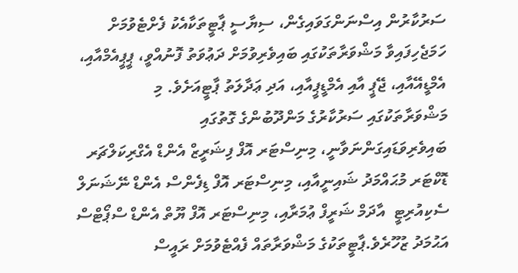ސަރުކާރުން އިސްނަންގަވައިގެން، ސިޔާސީ ޕާޓީތަކާއެކު ފެށްޓެވުމަށް ހަމަޖެހިފައިވާ މަޝްވަރާތަކުގައި ބައިވެރިވުމަށް ދަޢުވަތު ފޮނުއްވީ، ޕީޕީއެމްއާއި، އެމްޑީއޭއާއި، ޖޭޕީ އާއި އެމްޑީޕީއާއި، އަދި ޢަދާލަތު ޕާޓީއަށެވެ. މި މަޝްވަރާތަކުގައި ސަރުކާރުގެ މަންދޫބުންގެ ގޮތުގައި ބައިވެރިވަޑައިގަންނަވާނީ، މިނިސްޓަރ އޮފް ފިޝަރީޒް އެންޑް އެގްރިކަލްޗަރ ޑޮކްޓަރ މުޙައްމަދު ޝައިނީއާއި، މިނިސްޓަރ އޮފް ޑިފެންސް އެންޑް ނޭޝަނަލް ސެކިއުރިޓީ  އާދަމް ޝަރީފް ޢުމަރާއި، މިނިސްޓަރ އޮފް ޔޫތް އެންޑް ސްޕޯޓްސް އަޙުމަދު ޒުހޫރެވެ.ޕާޓީތަކުގެ މަޝްވަރާތައް ފެއްޓެވުމަށް ރައީސް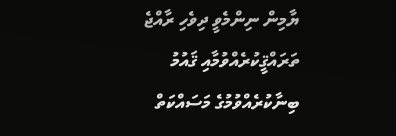ޔާމިން ނިންމެވީ ދިވެހި ރާއްޖެ ތަރައްޤީކުރެއްވުމާއި ޤައުމު ބިނާކުރެއްވުމުގެ މަސައްކަތް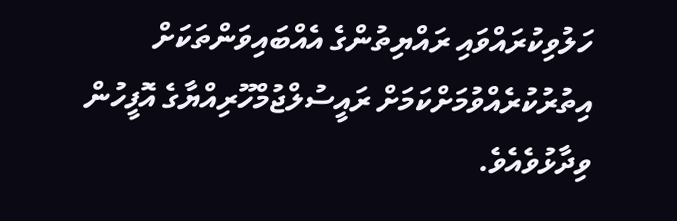ހަލުވިކުރައްވައި ރައްޔިތުންގެ އެއްބައިވަންތަކަށް އިތުރުކުރެއްވުމަށްކަމަށް ރައީސުލްޖުމްހޫރިއްޔާގެ އޮފީހުން ވިދާޅުވެއެވެ.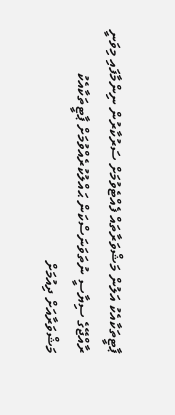ޕާޓީތަކާއެކު އަލުން މަޝްވަރާތައް ފެއްޓެވުމަށް ސަރުކާރުން ނިންމާފައި މިވަނީ ރާއްޖޭގެ ސިޔާސީ ނުތަވަނަސްކަން ޙައްލުކުރެއްވުމަށް ޕާޓީތަކާއެކު މަޝްވަރާއަށް ދިއުމަށް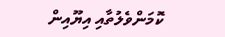ކޮމަންވެލުތާއި އިޔޫއިން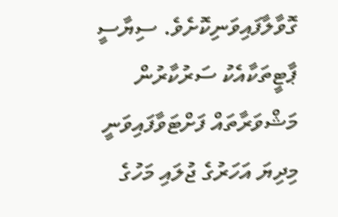ގޮވާލާފައިވަނިކޮށެވެ. ސިޔާސީ ޕާޓީތަކާއެކު ސަރުކާރުން މަޝްވަރާތައް ފަށްޓަވާފައިވަނީ މިދިޔަ އަހަރުގެ ޖުލައި މަހުގެ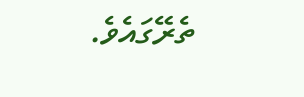ތެރޭގައެވެ.